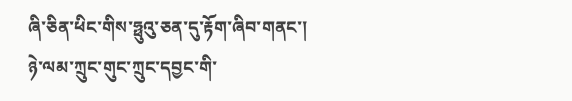ཞི་ཅིན་ཕིང་གིས་ཧྥུའུ་ཅན་དུ་རྟོག་ཞིབ་གནང་།
ཉེ་ལམ་ཀྲུང་གུང་ཀྲུང་དབྱང་གི་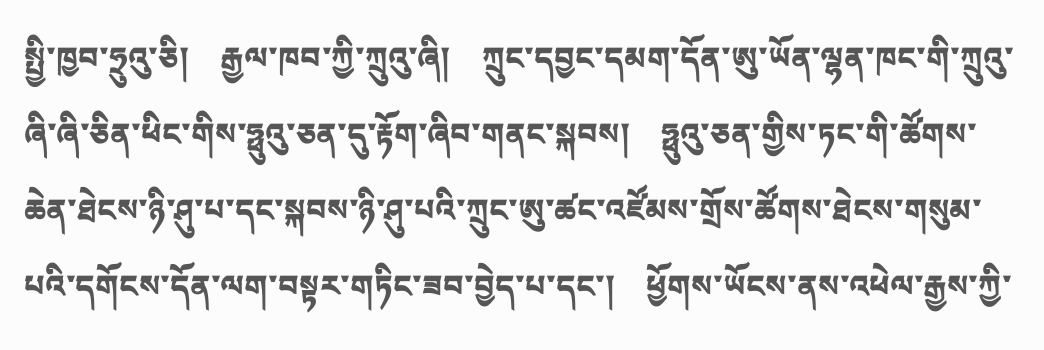སྤྱི་ཁྱབ་ཧྲུའུ་ཅི།    རྒྱལ་ཁབ་ཀྱི་ཀྲུའུ་ཞི།    ཀྲུང་དབྱང་དམག་དོན་ཨུ་ཡོན་ལྷན་ཁང་གི་ཀྲུའུ་ཞི་ཞི་ཅིན་ཕིང་གིས་ཧྥུའུ་ཅན་དུ་རྟོག་ཞིབ་གནང་སྐབས།    ཧྥུའུ་ཅན་གྱིས་ཏང་གི་ཚོགས་ཆེན་ཐེངས་ཉི་ཤུ་པ་དང་སྐབས་ཉི་ཤུ་པའི་ཀྲུང་ཨུ་ཚང་འཛོམས་གྲོས་ཚོགས་ཐེངས་གསུམ་པའི་དགོངས་དོན་ལག་བསྟར་གཏིང་ཟབ་བྱེད་པ་དང་།    ཕྱོགས་ཡོངས་ནས་འཕེལ་རྒྱས་ཀྱི་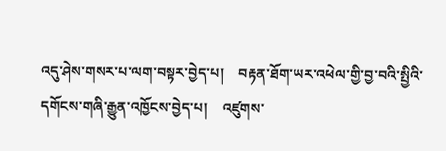འདུ་ཤེས་གསར་པ་ལག་བསྟར་བྱེད་པ།    བརྟན་ཐོག་ཡར་འཕེལ་གྱི་བྱ་བའི་སྤྱིའི་དགོངས་གཞི་རྒྱུན་འཁྱོངས་བྱེད་པ།    འཛུགས་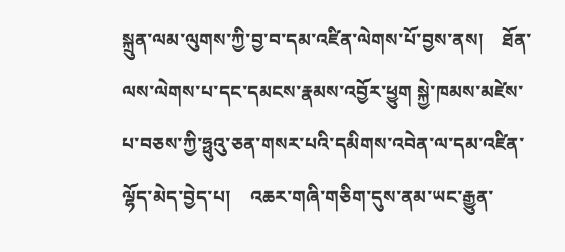སྐྲུན་ལམ་ལུགས་ཀྱི་བྱ་བ་དམ་འཛིན་ལེགས་པོ་བྱས་ནས།    ཐོན་ལས་ལེགས་པ་དང་དམངས་རྣམས་འབྱོར་ཕྱུག སྐྱེ་ཁམས་མཛེས་པ་བཅས་ཀྱི་ཧྥུའུ་ཅན་གསར་པའི་དམིགས་འབེན་ལ་དམ་འཛིན་ལྷོད་མེད་བྱེད་པ།    འཆར་གཞི་གཅིག་དུས་ནམ་ཡང་རྒྱུན་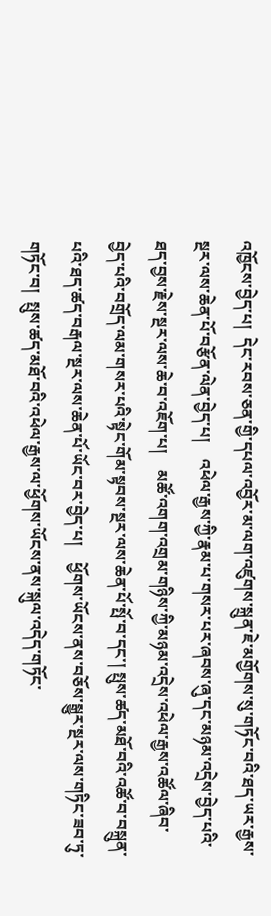འཁྱོངས་བྱེད་པ།  དེང་རབས་ཅན་གྱི་དཔལ་འབྱོར་མ་ལག་འཛུགས་སྐྲུན་ཇེ་མགྱོགས་སུ་གཏོང་བའི་ཐད་ཡར་རྒྱས་སྔར་ལས་ཆེན་པོ་བརྩོན་ལེན་བྱེད་པ།    འཕེལ་རྒྱས་ཀྱི་རྣམ་པ་གསར་པར་ཞབས་ཞུ་དང་མཉམ་འདྲེས་བྱེད་པའི་ཐད་བྱས་རྗེས་སྔར་ལས་ཆེ་བ་འཇོག་པ།    མཚོ་འགག་འགྲམ་གཉིས་ཀྱི་མཉམ་འདྲེས་འཕེལ་རྒྱས་འཚོལ་ཞིབ་བྱེད་པའི་བགྲོད་ལམ་གསར་པའི་སྟེང་གོམ་སྟབས་སྔར་ལས་ཆེན་པོ་སྤོ་བ་དང་། སྤུས་ཚད་མཐོ་བའི་འཚོ་བ་བསྐྲུན་པའི་ཐད་ཚད་བརྒལ་སྔར་ལས་ཆེན་པོ་ཡོང་བར་བྱེད་པ།    ཕྱོགས་ཡོངས་ནས་བཅོས་སྒྱུར་སྔར་ལས་གཏིང་ཟབ་ཏུ་གཏོང་བ།  སྤུས་ཚད་མཐོ་བའི་འཕེལ་རྒྱས་ལ་ཕྱོགས་ཡོངས་ནས་སྐུལ་འདེད་གཏོང་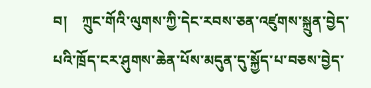བ།    ཀྲུང་གོའི་ལུགས་ཀྱི་དེང་རབས་ཅན་འཛུགས་སྐྲུན་བྱེད་པའི་ཁྲོད་ངར་ཤུགས་ཆེན་པོས་མདུན་དུ་སྐྱོད་པ་བཅས་བྱེད་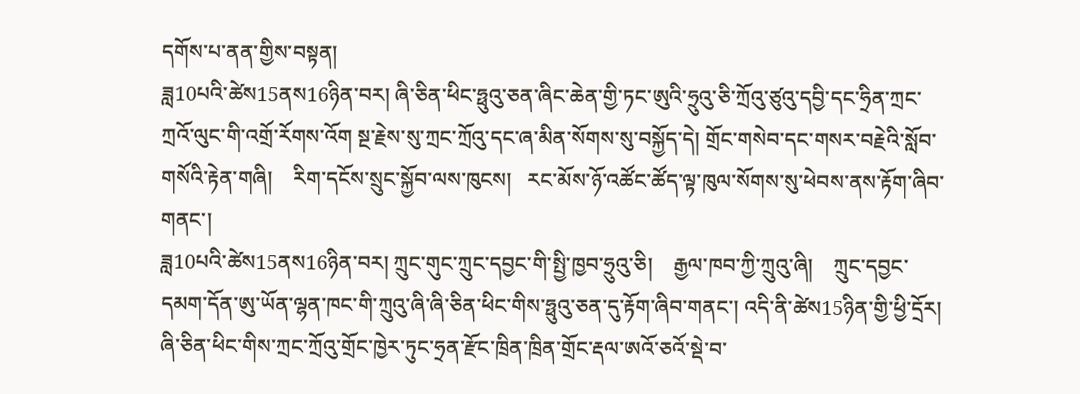དགོས་པ་ནན་གྱིས་བསྟན།
ཟླ10པའི་ཚེས15ནས16ཉིན་བར། ཞི་ཅིན་ཕིང་ཧྥུའུ་ཅན་ཞིང་ཆེན་གྱི་ཏང་ཨུའི་ཧྲུའུ་ཅི་ཀྲོའུ་ཙུའུ་དབྱི་དང་ཧྲིན་ཀྲང་ཀྲའོ་ལུང་གི་འགྲོ་རོགས་འོག སྔ་རྗེས་སུ་ཀྲང་ཀྲོའུ་དང་ཞ་མིན་སོགས་སུ་བསྐྱོད་དེ། གྲོང་གསེབ་དང་གསར་བརྗེའི་སློབ་གསོའི་རྟེན་གཞི།    རིག་དངོས་སྲུང་སྐྱོབ་ལས་ཁུངས།   རང་མོས་ཉོ་འཚོང་ཚོད་ལྟ་ཁུལ་སོགས་སུ་ཕེབས་ནས་རྟོག་ཞིབ་གནང་།
ཟླ10པའི་ཚེས15ནས16ཉིན་བར། ཀྲུང་གུང་ཀྲུང་དབྱང་གི་སྤྱི་ཁྱབ་ཧྲུའུ་ཅི།    རྒྱལ་ཁབ་ཀྱི་ཀྲུའུ་ཞི།    ཀྲུང་དབྱང་དམག་དོན་ཨུ་ཡོན་ལྷན་ཁང་གི་ཀྲུའུ་ཞི་ཞི་ཅིན་ཕིང་གིས་ཧྥུའུ་ཅན་དུ་རྟོག་ཞིབ་གནང་། འདི་ནི་ཚེས15ཉིན་གྱི་ཕྱི་དྲོར། ཞི་ཅིན་ཕིང་གིས་ཀྲང་ཀྲོའུ་གྲོང་ཁྱེར་ཏུང་ཧྲན་རྫོང་ཁྲིན་ཁྲིན་གྲོང་རྡལ་ཨའོ་ཅའོ་སྡེ་བ་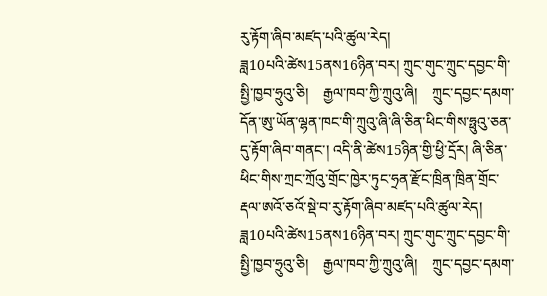རུ་རྟོག་ཞིབ་མཛད་པའི་ཚུལ་རེད།
ཟླ10པའི་ཚེས15ནས16ཉིན་བར། ཀྲུང་གུང་ཀྲུང་དབྱང་གི་སྤྱི་ཁྱབ་ཧྲུའུ་ཅི།    རྒྱལ་ཁབ་ཀྱི་ཀྲུའུ་ཞི།    ཀྲུང་དབྱང་དམག་དོན་ཨུ་ཡོན་ལྷན་ཁང་གི་ཀྲུའུ་ཞི་ཞི་ཅིན་ཕིང་གིས་ཧྥུའུ་ཅན་དུ་རྟོག་ཞིབ་གནང་། འདི་ནི་ཚེས15ཉིན་གྱི་ཕྱི་དྲོར། ཞི་ཅིན་ཕིང་གིས་ཀྲང་ཀྲོའུ་གྲོང་ཁྱེར་ཏུང་ཧྲན་རྫོང་ཁྲིན་ཁྲིན་གྲོང་རྡལ་ཨའོ་ཅའོ་སྡེ་བ་རུ་རྟོག་ཞིབ་མཛད་པའི་ཚུལ་རེད།
ཟླ10པའི་ཚེས15ནས16ཉིན་བར། ཀྲུང་གུང་ཀྲུང་དབྱང་གི་སྤྱི་ཁྱབ་ཧྲུའུ་ཅི།    རྒྱལ་ཁབ་ཀྱི་ཀྲུའུ་ཞི།    ཀྲུང་དབྱང་དམག་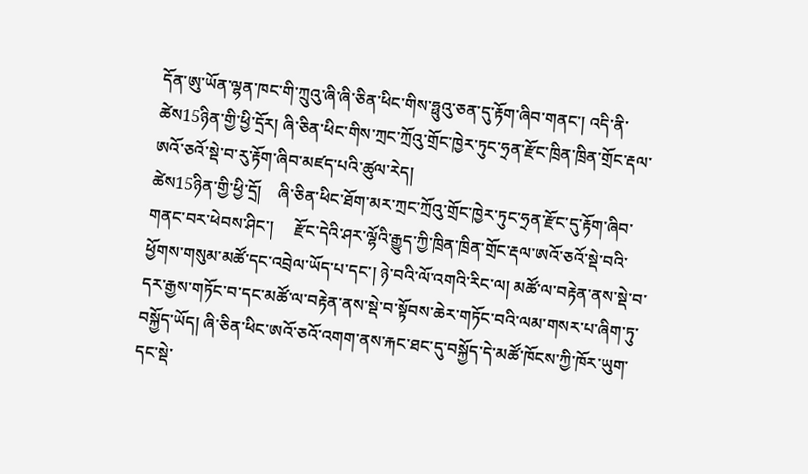དོན་ཨུ་ཡོན་ལྷན་ཁང་གི་ཀྲུའུ་ཞི་ཞི་ཅིན་ཕིང་གིས་ཧྥུའུ་ཅན་དུ་རྟོག་ཞིབ་གནང་། འདི་ནི་ཚེས15ཉིན་གྱི་ཕྱི་དྲོར། ཞི་ཅིན་ཕིང་གིས་ཀྲང་ཀྲོའུ་གྲོང་ཁྱེར་ཏུང་ཧྲན་རྫོང་ཁྲིན་ཁྲིན་གྲོང་རྡལ་ཨའོ་ཅའོ་སྡེ་བ་རུ་རྟོག་ཞིབ་མཛད་པའི་ཚུལ་རེད།
ཚེས15ཉིན་གྱི་ཕྱི་དྲོ།    ཞི་ཅིན་ཕིང་ཐོག་མར་ཀྲང་ཀྲོའུ་གྲོང་ཁྱེར་ཏུང་ཧྲན་རྫོང་དུ་རྟོག་ཞིབ་གནང་བར་ཕེབས་ཤིང་།     རྫོང་དེའི་ཤར་ལྷོའི་རྒྱུད་ཀྱི་ཁྲིན་ཁྲིན་གྲོང་རྡལ་ཨའོ་ཅའོ་སྡེ་བའི་ཕྱོགས་གསུམ་མཚོ་དང་འབྲེལ་ཡོད་པ་དང་། ཉེ་བའི་ལོ་འགའི་རིང་ལ། མཚོ་ལ་བརྟེན་ནས་སྡེ་བ་དར་རྒྱས་གཏོང་བ་དང་མཚོ་ལ་བརྟེན་ནས་སྡེ་བ་སྟོབས་ཆེར་གཏོང་བའི་ལམ་གསར་པ་ཞིག་ཏུ་བསྐྱོད་ཡོད། ཞི་ཅིན་ཕིང་ཨའོ་ཅའོ་འགག་ནས་རྐང་ཐང་དུ་བསྐྱོད་དེ་མཚོ་ཁོངས་ཀྱི་ཁོར་ཡུག་དང་སྡེ་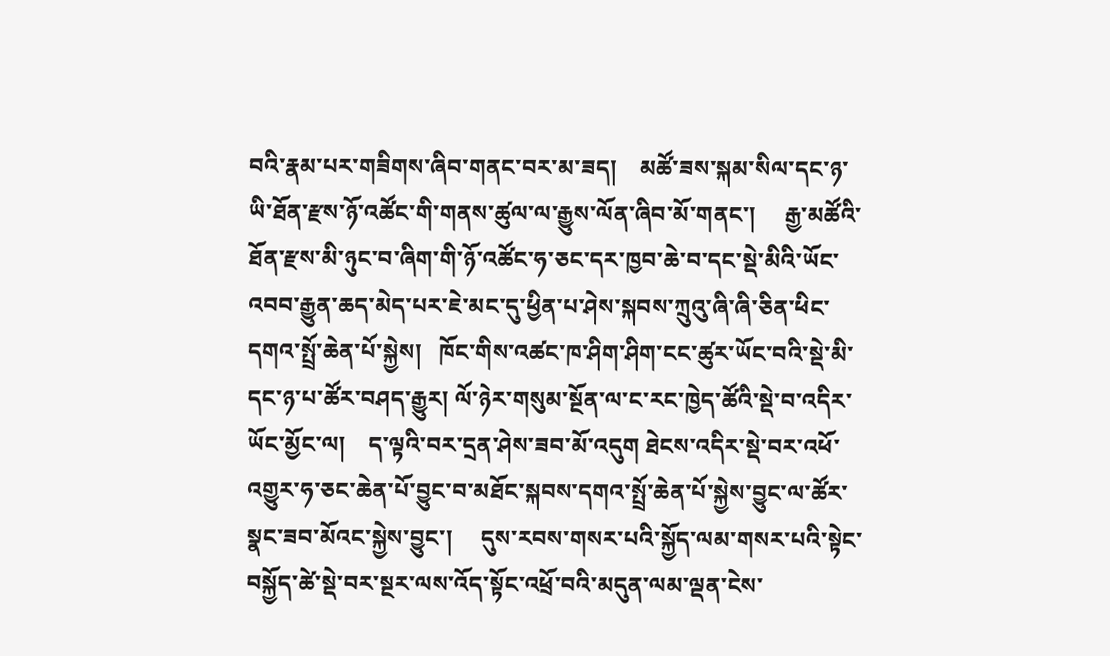བའི་རྣམ་པར་གཟིགས་ཞིབ་གནང་བར་མ་ཟད།    མཚོ་ཟས་སྐམ་སིལ་དང་ཉ་ཡི་ཐོན་རྫས་ཉོ་འཚོང་གི་གནས་ཚུལ་ལ་རྒྱུས་ལོན་ཞིབ་མོ་གནང་།     རྒྱ་མཚོའི་ཐོན་རྫས་མི་ཉུང་བ་ཞིག་གི་ཉོ་འཚོང་ཧ་ཅང་དར་ཁྱབ་ཆེ་བ་དང་སྡེ་མིའི་ཡོང་འབབ་རྒྱུན་ཆད་མེད་པར་ཇེ་མང་དུ་ཕྱིན་པ་ཤེས་སྐབས་ཀྲུའུ་ཞི་ཞི་ཅིན་ཕིང་དགའ་སྤྲོ་ཆེན་པོ་སྐྱེས།   ཁོང་གིས་འཚང་ཁ་ཤིག་ཤིག་ངང་ཚུར་ཡོང་བའི་སྡེ་མི་དང་ཉ་པ་ཚོར་བཤད་རྒྱུར། ལོ་ཉེར་གསུམ་སྔོན་ལ་ང་རང་ཁྱེད་ཚོའི་སྡེ་བ་འདིར་ཡོང་མྱོང་ལ།    ད་ལྟའི་བར་དྲན་ཤེས་ཟབ་མོ་འདུག ཐེངས་འདིར་སྡེ་བར་འཕོ་འགྱུར་ཧ་ཅང་ཆེན་པོ་བྱུང་བ་མཐོང་སྐབས་དགའ་སྤྲོ་ཆེན་པོ་སྐྱེས་བྱུང་ལ་ཚོར་སྣང་ཟབ་མོའང་སྐྱེས་བྱུང་།     དུས་རབས་གསར་པའི་སྐྱོད་ལམ་གསར་པའི་སྟེང་བསྐྱོད་ཚེ་སྡེ་བར་སྔར་ལས་འོད་སྟོང་འཕྲོ་བའི་མདུན་ལམ་ལྡན་ངེས་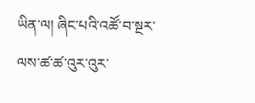ཡིན་ལ། ཞིང་པའི་འཚོ་བ་སྔར་ལས་ཚ་ཚ་འུར་འུར་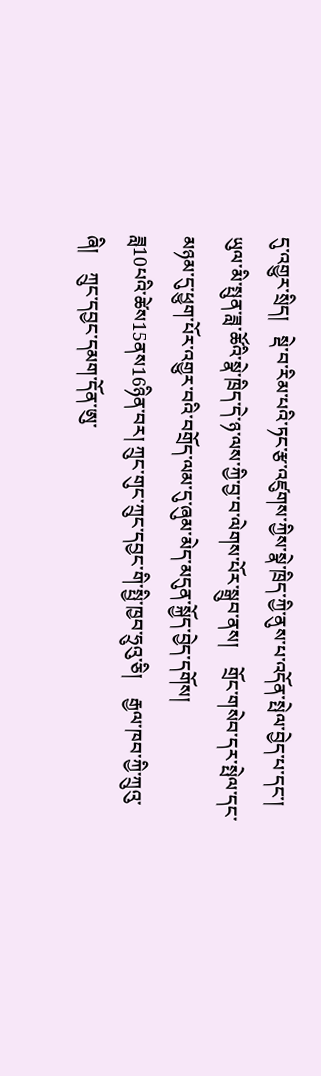དུ་འགྱུར་སྲིད།   སྡེ་བ་རིམ་པའི་ཏང་རྩ་འཛུགས་ཀྱིས་སྣེ་ཁྲིད་ཀྱི་ནུས་པ་འདོན་སྤེལ་བྱེད་པ་དང་།    ཡུལ་མི་སྤུན་ཟླ་ཚོའི་སྣེ་ཁྲིད་དེ་ཉ་ལས་ཀྱི་བྱ་བ་ལེགས་པོར་སྒྲུབ་ནས།    གྲོང་གསེབ་དར་སྤེལ་དང་མཉམ་དུ་ཕྱུག་པོར་འགྱུར་བའི་བགྲོད་ལམ་དུ་ཞུམ་མེད་མདུན་སྐྱོད་བྱེད་དགོས།
ཟླ10པའི་ཚེས15ནས16ཉིན་བར། ཀྲུང་གུང་ཀྲུང་དབྱང་གི་སྤྱི་ཁྱབ་ཧྲུའུ་ཅི།    རྒྱལ་ཁབ་ཀྱི་ཀྲུའུ་ཞི།    ཀྲུང་དབྱང་དམག་དོན་ཨུ་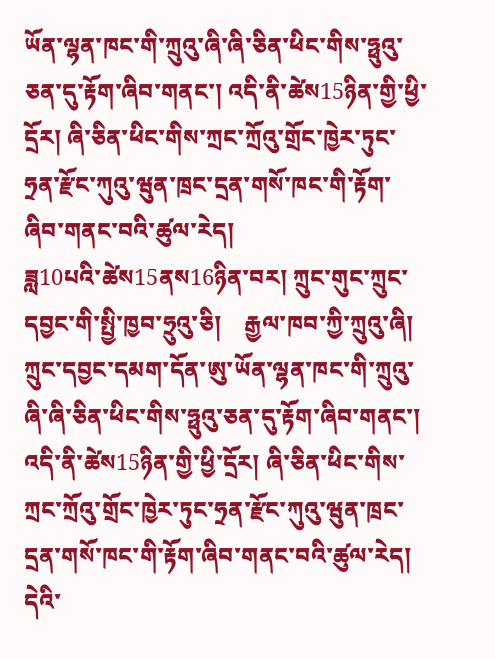ཡོན་ལྷན་ཁང་གི་ཀྲུའུ་ཞི་ཞི་ཅིན་ཕིང་གིས་ཧྥུའུ་ཅན་དུ་རྟོག་ཞིབ་གནང་། འདི་ནི་ཚེས15ཉིན་གྱི་ཕྱི་དྲོར། ཞི་ཅིན་ཕིང་གིས་ཀྲང་ཀྲོའུ་གྲོང་ཁྱེར་ཏུང་ཧྲན་རྫོང་ཀུའུ་ཝུན་ཁྲང་དྲན་གསོ་ཁང་གི་རྟོག་ཞིབ་གནང་བའི་ཚུལ་རེད།
ཟླ10པའི་ཚེས15ནས16ཉིན་བར། ཀྲུང་གུང་ཀྲུང་དབྱང་གི་སྤྱི་ཁྱབ་ཧྲུའུ་ཅི།    རྒྱལ་ཁབ་ཀྱི་ཀྲུའུ་ཞི།    ཀྲུང་དབྱང་དམག་དོན་ཨུ་ཡོན་ལྷན་ཁང་གི་ཀྲུའུ་ཞི་ཞི་ཅིན་ཕིང་གིས་ཧྥུའུ་ཅན་དུ་རྟོག་ཞིབ་གནང་། འདི་ནི་ཚེས15ཉིན་གྱི་ཕྱི་དྲོར། ཞི་ཅིན་ཕིང་གིས་ཀྲང་ཀྲོའུ་གྲོང་ཁྱེར་ཏུང་ཧྲན་རྫོང་ཀུའུ་ཝུན་ཁྲང་དྲན་གསོ་ཁང་གི་རྟོག་ཞིབ་གནང་བའི་ཚུལ་རེད།
དེའི་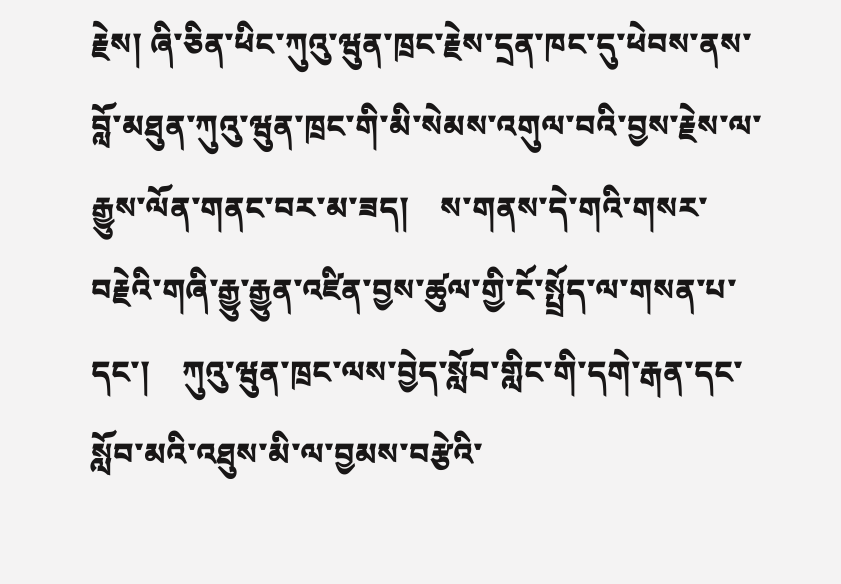རྗེས། ཞི་ཅིན་ཕིང་ཀུའུ་ཝུན་ཁྲང་རྗེས་དྲན་ཁང་དུ་ཕེབས་ནས་བློ་མཐུན་ཀུའུ་ཝུན་ཁྲང་གི་མི་སེམས་འགུལ་བའི་བྱས་རྗེས་ལ་རྒྱུས་ལོན་གནང་བར་མ་ཟད།    ས་གནས་དེ་གའི་གསར་བརྗེའི་གཞི་རྒྱུ་རྒྱུན་འཛིན་བྱས་ཚུལ་གྱི་ངོ་སྤྲོད་ལ་གསན་པ་དང་།    ཀུའུ་ཝུན་ཁྲང་ལས་བྱེད་སློབ་གླིང་གི་དགེ་རྒན་དང་སློབ་མའི་འཐུས་མི་ལ་བྱམས་བརྩེའི་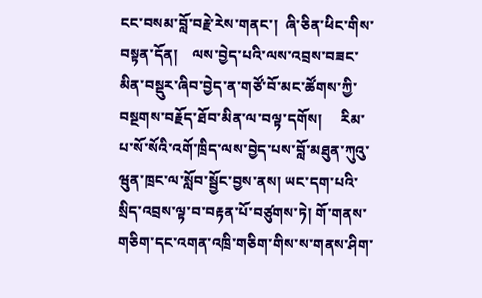ངང་བསམ་བློ་བརྗེ་རེས་གནང་།  ཞི་ཅིན་ཕིང་གིས་བསྟན་དོན།    ལས་བྱེད་པའི་ལས་འབྲས་བཟང་མིན་བསྡུར་ཞིབ་བྱེད་ན་གཙོ་བོ་མང་ཚོགས་ཀྱི་བསྔགས་བརྗོད་ཐོབ་མིན་ལ་བལྟ་དགོས།     རིམ་པ་སོ་སོའི་འགོ་ཁྲིད་ལས་བྱེད་པས་བློ་མཐུན་ཀུའུ་ཝུན་ཁྲང་ལ་སློབ་སྦྱོང་བྱས་ནས། ཡང་དག་པའི་སྲིད་འབྲས་ལྟ་བ་བརྟན་པོ་བཙུགས་ཏེ། གོ་གནས་གཅིག་དང་འགན་འཁྲི་གཅིག་གིས་ས་གནས་ཤིག་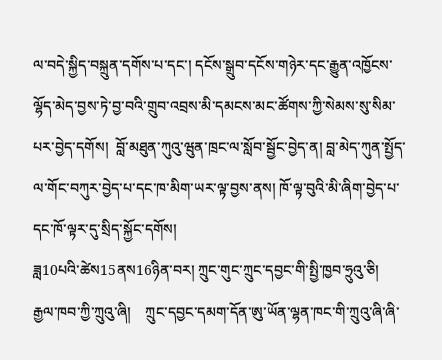ལ་བདེ་སྐྱིད་བསྐྲུན་དགོས་པ་དང་། དངོས་སྒྲུབ་དངོས་གཉེར་དང་རྒྱུན་འཁྱོངས་ལྷོད་མེད་བྱས་ཏེ་བྱ་བའི་གྲུབ་འབྲས་མི་དམངས་མང་ཚོགས་ཀྱི་སེམས་སུ་སིམ་པར་བྱེད་དགོས།  བློ་མཐུན་ཀུའུ་ཝུན་ཁྲང་ལ་སློབ་སྦྱོང་བྱེད་ན། བླ་མེད་ཀུན་སྤྱོད་ལ་གོང་བཀུར་བྱེད་པ་དང་ཁ་མིག་ཡར་ལྟ་བྱས་ནས། ཁོ་ལྟ་བུའི་མི་ཞིག་བྱེད་པ་དང་ཁོ་ལྟར་དུ་སྲིད་སྐྱོང་དགོས།
ཟླ10པའི་ཚེས15ནས16ཉིན་བར། ཀྲུང་གུང་ཀྲུང་དབྱང་གི་སྤྱི་ཁྱབ་ཧྲུའུ་ཅི།    རྒྱལ་ཁབ་ཀྱི་ཀྲུའུ་ཞི།    ཀྲུང་དབྱང་དམག་དོན་ཨུ་ཡོན་ལྷན་ཁང་གི་ཀྲུའུ་ཞི་ཞི་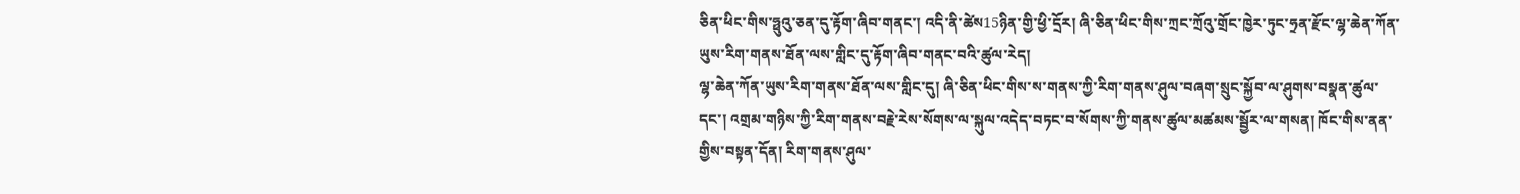ཅིན་ཕིང་གིས་ཧྥུའུ་ཅན་དུ་རྟོག་ཞིབ་གནང་། འདི་ནི་ཚེས15ཉིན་གྱི་ཕྱི་དྲོར། ཞི་ཅིན་ཕིང་གིས་ཀྲང་ཀྲོའུ་གྲོང་ཁྱེར་ཏུང་ཧྲན་རྫོང་ལྷ་ཆེན་ཀོན་ཡུས་རིག་གནས་ཐོན་ལས་གླིང་དུ་རྟོག་ཞིབ་གནང་བའི་ཚུལ་རེད།
ལྷ་ཆེན་ཀོན་ཡུས་རིག་གནས་ཐོན་ལས་གླིང་དུ། ཞི་ཅིན་ཕིང་གིས་ས་གནས་ཀྱི་རིག་གནས་ཤུལ་བཞག་སྲུང་སྐྱོབ་ལ་ཤུགས་བསྣན་ཚུལ་དང་། འགྲམ་གཉིས་ཀྱི་རིག་གནས་བརྗེ་རེས་སོགས་ལ་སྐུལ་འདེད་བཏང་བ་སོགས་ཀྱི་གནས་ཚུལ་མཚམས་སྦྱོར་ལ་གསན། ཁོང་གིས་ནན་གྱིས་བསྟན་དོན། རིག་གནས་ཤུལ་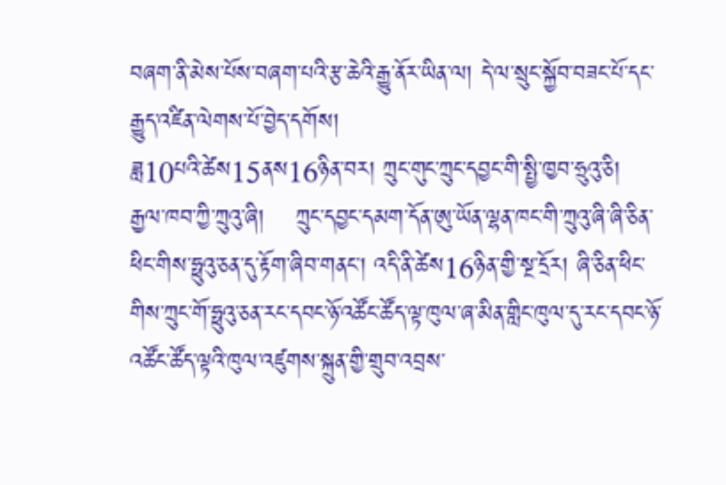བཞག་ནི་མེས་པོས་བཞག་པའི་རྩ་ཆེའི་རྒྱུ་ནོར་ཡིན་ལ། དེ་ལ་སྲུང་སྐྱོབ་བཟང་པོ་དང་རྒྱུད་འཛིན་ལེགས་པོ་བྱེད་དགོས།
ཟླ10པའི་ཚེས15ནས16ཉིན་བར། ཀྲུང་གུང་ཀྲུང་དབྱང་གི་སྤྱི་ཁྱབ་ཧྲུའུ་ཅི།    རྒྱལ་ཁབ་ཀྱི་ཀྲུའུ་ཞི།    ཀྲུང་དབྱང་དམག་དོན་ཨུ་ཡོན་ལྷན་ཁང་གི་ཀྲུའུ་ཞི་ཞི་ཅིན་ཕིང་གིས་ཧྥུའུ་ཅན་དུ་རྟོག་ཞིབ་གནང་། འདི་ནི་ཚེས16ཉིན་གྱི་སྔ་དྲོར། ཞི་ཅིན་ཕིང་གིས་ཀྲུང་གོ་ཧྥུའུ་ཅན་རང་དབང་ཉོ་འཚོང་ཚོད་ལྟ་ཁུལ་ཞ་མིན་གླིང་ཁུལ་དུ་རང་དབང་ཉོ་འཚོང་ཚོད་ལྟའི་ཁུལ་འཛུགས་སྐྲུན་གྱི་གྲུབ་འབྲས་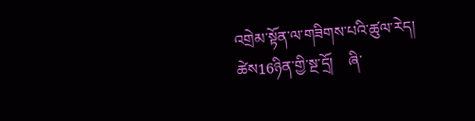འགྲེམ་སྟོན་ལ་གཟིགས་པའི་ཚུལ་རེད།
ཚེས16ཉིན་གྱི་སྔ་དྲོ།    ཞི་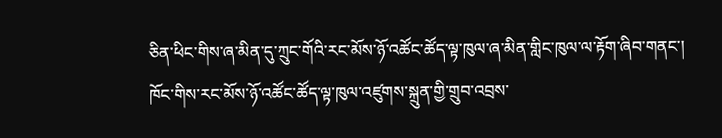ཅིན་ཕིང་གིས་ཞ་མིན་དུ་ཀྲུང་གོའི་རང་མོས་ཉོ་འཚོང་ཚོད་ལྟ་ཁུལ་ཞ་མིན་གླིང་ཁུལ་ལ་རྟོག་ཞིབ་གནང་།     ཁོང་གིས་རང་མོས་ཉོ་འཚོང་ཚོད་ལྟ་ཁུལ་འཛུགས་སྐྲུན་གྱི་གྲུབ་འབྲས་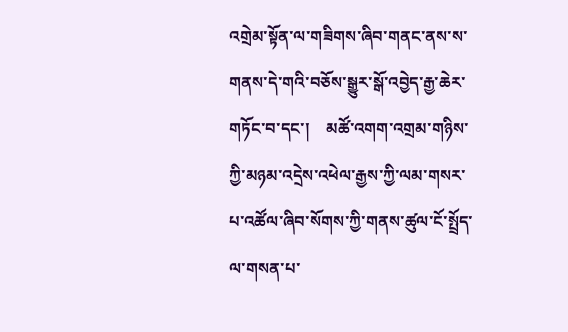འགྲེམ་སྟོན་ལ་གཟིགས་ཞིབ་གནང་ནས་ས་གནས་དེ་གའི་བཅོས་སྒྱུར་སྒོ་འབྱེད་རྒྱ་ཆེར་གཏོང་བ་དང་།    མཚོ་འགག་འགྲམ་གཉིས་ཀྱི་མཉམ་འདྲེས་འཕེལ་རྒྱས་ཀྱི་ལམ་གསར་པ་འཚོལ་ཞིབ་སོགས་ཀྱི་གནས་ཚུལ་ངོ་སྤྲོད་ལ་གསན་པ་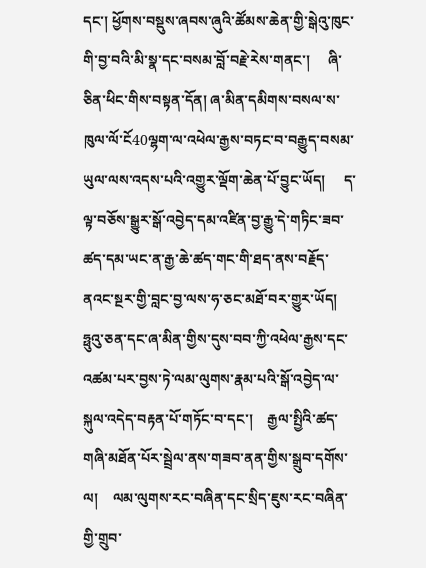དང་། ཕྱོགས་བསྡུས་ཞབས་ཞུའི་ཚོམས་ཆེན་གྱི་སྒེའུ་ཁུང་གི་བྱ་བའི་མི་སྣ་དང་བསམ་བློ་བརྗེ་རེས་གནང་།     ཞི་ཅིན་ཕིང་གིས་བསྟན་དོན། ཞ་མིན་དམིགས་བསལ་ས་ཁུལ་ལོ་ངོ40ལྷག་ལ་འཕེལ་རྒྱས་བཏང་བ་བརྒྱུད་བསམ་ཡུལ་ལས་འདས་པའི་འགྱུར་ལྡོག་ཆེན་པོ་བྱུང་ཡོད།     ད་ལྟ་བཅོས་སྒྱུར་སྒོ་འབྱེད་དམ་འཛིན་བྱ་རྒྱུ་དེ་གཏིང་ཟབ་ཚད་དམ་ཡང་ན་རྒྱ་ཆེ་ཚད་གང་གི་ཐད་ནས་བརྗོད་ནའང་སྔར་གྱི་བླང་བྱ་ལས་ཧ་ཅང་མཐོ་བར་གྱུར་ཡོད།     ཧྥུའུ་ཅན་དང་ཞ་མིན་གྱིས་དུས་བབ་ཀྱི་འཕེལ་རྒྱས་དང་འཚམ་པར་བྱས་ཏེ་ལམ་ལུགས་རྣམ་པའི་སྒོ་འབྱེད་ལ་སྐུལ་འདེད་བརྟན་པོ་གཏོང་བ་དང་།    རྒྱལ་སྤྱིའི་ཚད་གཞི་མཐོན་པོར་སྦྲེལ་ནས་གཟབ་ནན་གྱིས་སྒྲུབ་དགོས་ལ།    ལམ་ལུགས་རང་བཞིན་དང་སྲིད་ཇུས་རང་བཞིན་གྱི་གྲུབ་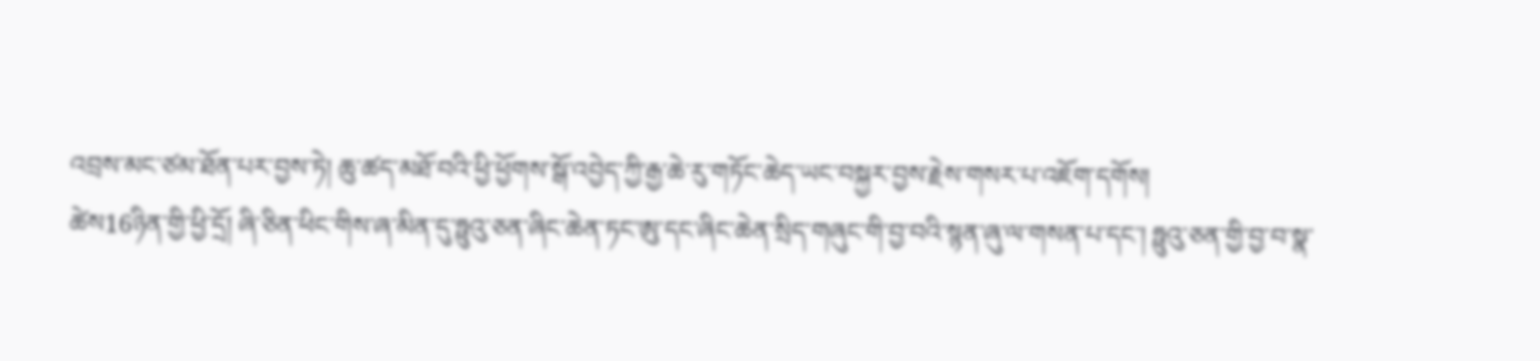འབྲས་མང་ཙམ་ཐོན་པར་བྱས་ཏེ། ཆུ་ཚད་མཐོ་བའི་ཕྱི་ཕྱོགས་སྒོ་འབྱེད་ཀྱི་རྒྱ་ཆེ་རུ་གཏོང་ཆེད་ཡང་བསྐྱར་བྱས་རྗེས་གསར་པ་འཇོག་དགོས།
ཚེས16ཉིན་གྱི་ཕྱི་དྲོ། ཞི་ཅིན་ཕིང་གིས་ཞ་མིན་དུ་ཧྥུའུ་ཅན་ཞིང་ཆེན་ཏང་ཨུ་དང་ཞིང་ཆེན་སྲིད་གཞུང་གི་བྱ་བའི་སྙན་ཞུ་ལ་གསན་པ་དང་། ཧྥུའུ་ཅན་གྱི་བྱ་བ་སྣ་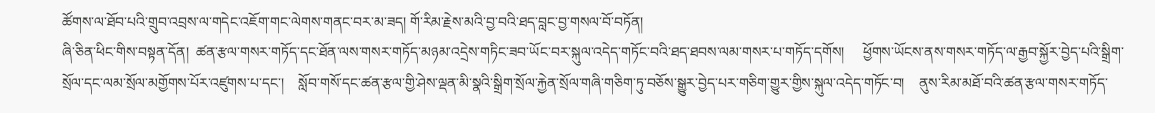ཚོགས་ལ་ཐོབ་པའི་གྲུབ་འབྲས་ལ་གདེང་འཇོག་གང་ལེགས་གནང་བར་མ་ཟད། གོ་རིམ་རྗེས་མའི་བྱ་བའི་ཐད་བླང་བྱ་གསལ་བོ་བཏོན།
ཞི་ཅིན་ཕིང་གིས་བསྟན་དོན།  ཚན་རྩལ་གསར་གཏོད་དང་ཐོན་ལས་གསར་གཏོད་མཉམ་འདྲེས་གཏིང་ཟབ་ཡོང་བར་སྐུལ་འདེད་གཏོང་བའི་ཐད་ཐབས་ལམ་གསར་པ་གཏོད་དགོས།     ཕྱོགས་ཡོངས་ནས་གསར་གཏོད་ལ་རྒྱབ་སྐྱོར་བྱེད་པའི་སྒྲིག་སྲོལ་དང་ལམ་སྲོལ་མགྱོགས་པོར་འཛུགས་པ་དང་།    སློབ་གསོ་དང་ཚན་རྩལ་གྱི་ཤེས་ལྡན་མི་སྣའི་སྒྲིག་སྲོལ་རྐྱེན་སྲོལ་གཞི་གཅིག་ཏུ་བཅོས་སྒྱུར་བྱེད་པར་གཅིག་གྱུར་གྱིས་སྐུལ་འདེད་གཏོང་བ།    ནུས་རིམ་མཐོ་བའི་ཚན་རྩལ་གསར་གཏོད་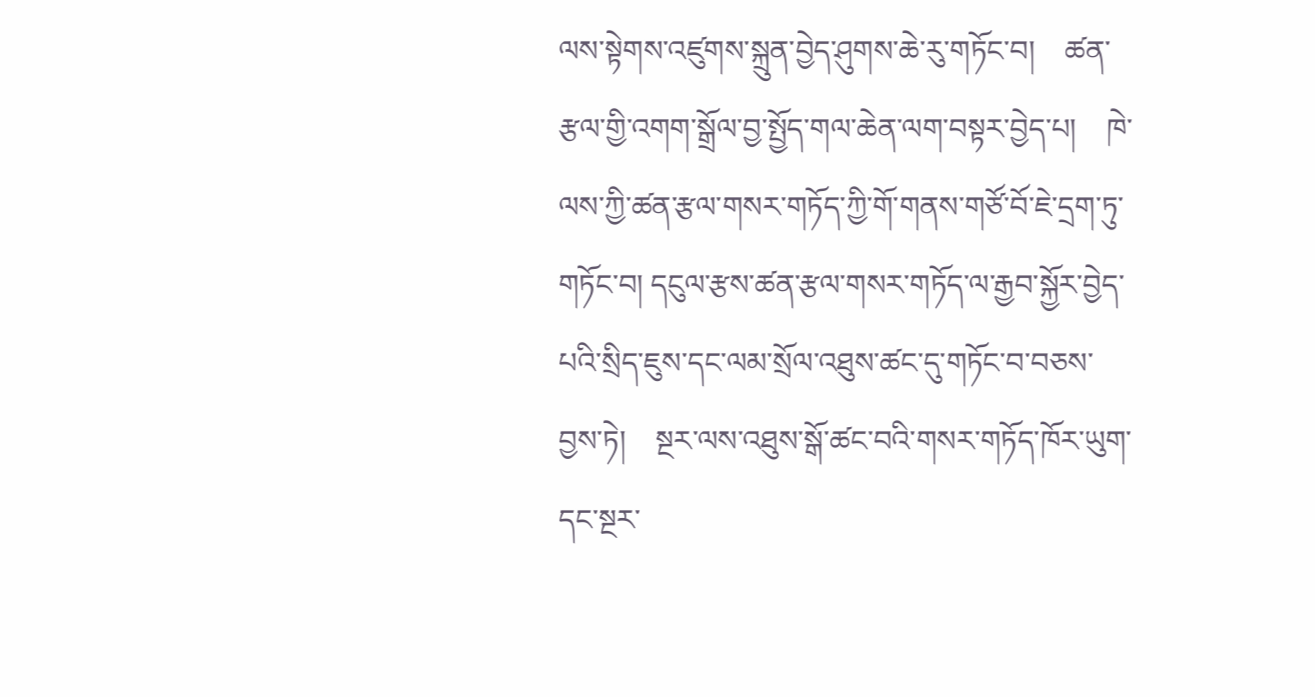ལས་སྟེགས་འཛུགས་སྐྲུན་བྱེད་ཤུགས་ཆེ་རུ་གཏོང་བ།    ཚན་རྩལ་གྱི་འགག་སྒྲོལ་བྱ་སྤྱོད་གལ་ཆེན་ལག་བསྟར་བྱེད་པ།    ཁེ་ལས་ཀྱི་ཚན་རྩལ་གསར་གཏོད་ཀྱི་གོ་གནས་གཙོ་བོ་ཇེ་དྲག་ཏུ་གཏོང་བ། དངུལ་རྩས་ཚན་རྩལ་གསར་གཏོད་ལ་རྒྱབ་སྐྱོར་བྱེད་པའི་སྲིད་ཇུས་དང་ལམ་སྲོལ་འཐུས་ཚང་དུ་གཏོང་བ་བཅས་བྱས་ཏེ།    སྔར་ལས་འཐུས་སྒོ་ཚང་བའི་གསར་གཏོད་ཁོར་ཡུག་དང་སྔར་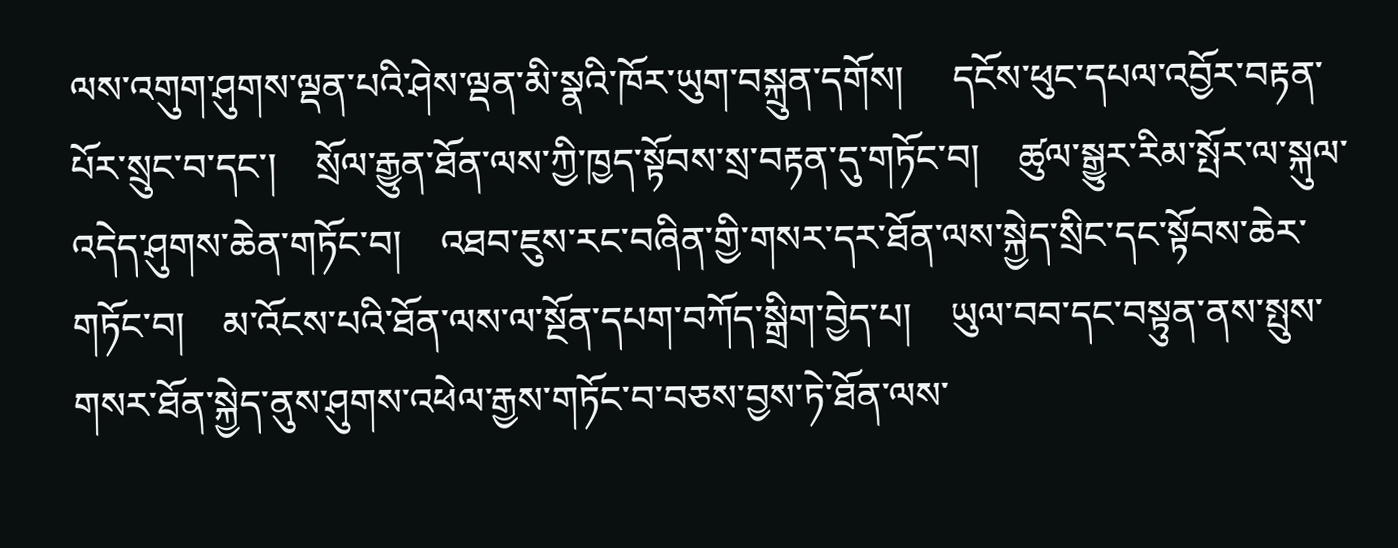ལས་འགུག་ཤུགས་ལྡན་པའི་ཤེས་ལྡན་མི་སྣའི་ཁོར་ཡུག་བསྐྲུན་དགོས།     དངོས་ཕུང་དཔལ་འབྱོར་བརྟན་པོར་སྲུང་བ་དང་།    སྲོལ་རྒྱུན་ཐོན་ལས་ཀྱི་ཁྱད་སྟོབས་སྲ་བརྟན་དུ་གཏོང་བ།    ཚུལ་སྒྱུར་རིམ་སྤོར་ལ་སྐུལ་འདེད་ཤུགས་ཆེན་གཏོང་བ།    འཐབ་ཇུས་རང་བཞིན་གྱི་གསར་དར་ཐོན་ལས་སྐྱེད་སྲིང་དང་སྟོབས་ཆེར་གཏོང་བ།    མ་འོངས་པའི་ཐོན་ལས་ལ་སྔོན་དཔག་བཀོད་སྒྲིག་བྱེད་པ།    ཡུལ་བབ་དང་བསྟུན་ནས་སྤུས་གསར་ཐོན་སྐྱེད་ནུས་ཤུགས་འཕེལ་རྒྱས་གཏོང་བ་བཅས་བྱས་ཏེ་ཐོན་ལས་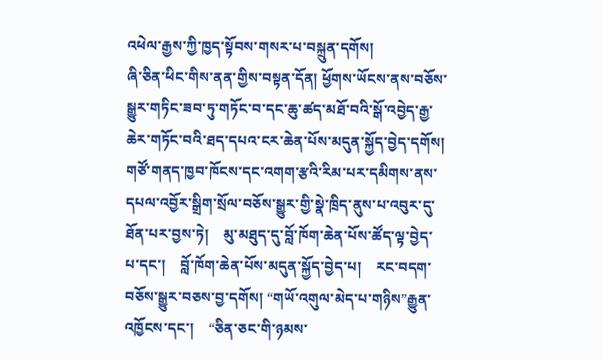འཕེལ་རྒྱས་ཀྱི་ཁྱད་སྟོབས་གསར་པ་བསྐྲུན་དགོས།
ཞི་ཅིན་ཕིང་གིས་ནན་གྱིས་བསྟན་དོན། ཕྱོགས་ཡོངས་ནས་བཅོས་སྒྱུར་གཏིང་ཟབ་ཏུ་གཏོང་བ་དང་ཆུ་ཚད་མཐོ་བའི་སྒོ་འབྱེད་རྒྱ་ཆེར་གཏོང་བའི་ཐད་དཔའ་ངར་ཆེན་པོས་མདུན་སྐྱོད་བྱེད་དགོས།     གཙོ་གནད་ཁྱབ་ཁོངས་དང་འགག་རྩའི་རིམ་པར་དམིགས་ནས་དཔལ་འབྱོར་སྒྲིག་སྲོལ་བཅོས་སྒྱུར་གྱི་སྣེ་ཁྲིད་ནུས་པ་འབུར་དུ་ཐོན་པར་བྱས་ཏེ།    མུ་མཐུད་དུ་བློ་ཁོག་ཆེན་པོས་ཚོད་ལྟ་བྱེད་པ་དང་།    བློ་ཁོག་ཆེན་པོས་མདུན་སྐྱོད་བྱེད་པ།    རང་བདག་བཅོས་སྒྱུར་བཅས་བྱ་དགོས། “གཡོ་འགུལ་མེད་པ་གཉིས”རྒྱུན་འཁྱོངས་དང་།    “ཅིན་ཅང་གི་ཉམས་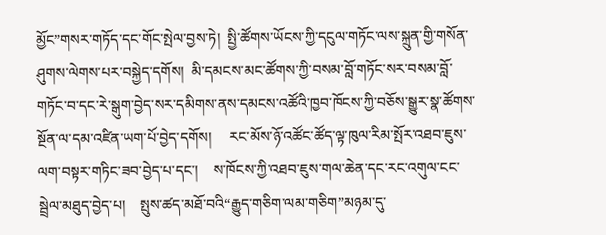མྱོང”གསར་གཏོད་དང་གོང་སྤེལ་བྱས་ཏེ།  སྤྱི་ཚོགས་ཡོངས་ཀྱི་དངུལ་གཏོང་ལས་སྐྲུན་གྱི་གསོན་ཤུགས་ལེགས་པར་བསྐྱེད་དགོས།  མི་དམངས་མང་ཚོགས་ཀྱི་བསམ་བློ་གཏོང་སར་བསམ་བློ་གཏོང་བ་དང་རེ་སྒུག་བྱེད་སར་དམིགས་ནས་དམངས་འཚོའི་ཁྱབ་ཁོངས་ཀྱི་བཅོས་སྒྱུར་སྣ་ཚོགས་སྔོན་ལ་དམ་འཛིན་ཡག་པོ་བྱེད་དགོས།     རང་མོས་ཉོ་འཚོང་ཚོད་ལྟ་ཁུལ་རིམ་སྤོར་འཐབ་ཇུས་ལག་བསྟར་གཏིང་ཟབ་བྱེད་པ་དང་།    ས་ཁོངས་ཀྱི་འཐབ་ཇུས་གལ་ཆེན་དང་རང་འགུལ་ངང་སྦྲེལ་མཐུད་བྱེད་པ།    སྤུས་ཚད་མཐོ་བའི“རྒྱུད་གཅིག་ལམ་གཅིག”མཉམ་དུ་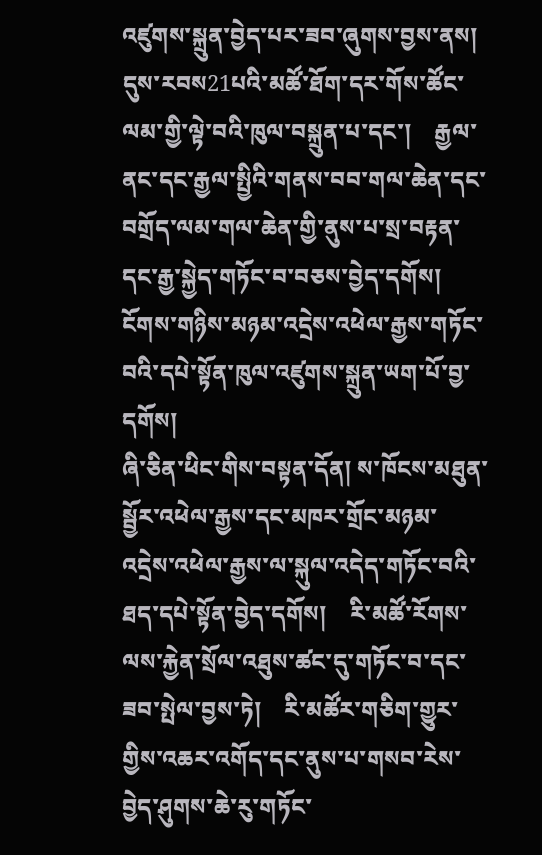འཛུགས་སྐྲུན་བྱེད་པར་ཟབ་ཞུགས་བྱས་ནས།    དུས་རབས21པའི་མཚོ་ཐོག་དར་གོས་ཚོང་ལམ་གྱི་ལྟེ་བའི་ཁུལ་བསྐྲུན་པ་དང་།    རྒྱལ་ནང་དང་རྒྱལ་སྤྱིའི་གནས་བབ་གལ་ཆེན་དང་བགྲོད་ལམ་གལ་ཆེན་གྱི་ནུས་པ་སྲ་བརྟན་དང་རྒྱ་སྐྱེད་གཏོང་བ་བཅས་བྱེད་དགོས།     ངོགས་གཉིས་མཉམ་འདྲེས་འཕེལ་རྒྱས་གཏོང་བའི་དཔེ་སྟོན་ཁུལ་འཛུགས་སྐྲུན་ཡག་པོ་བྱ་དགོས།
ཞི་ཅིན་ཕིང་གིས་བསྟན་དོན། ས་ཁོངས་མཐུན་སྦྱོར་འཕེལ་རྒྱས་དང་མཁར་གྲོང་མཉམ་འདྲེས་འཕེལ་རྒྱས་ལ་སྐུལ་འདེད་གཏོང་བའི་ཐད་དཔེ་སྟོན་བྱེད་དགོས།    རི་མཚོ་རོགས་ལས་རྐྱེན་སྲོལ་འཐུས་ཚང་དུ་གཏོང་བ་དང་ཟབ་སྤེལ་བྱས་ཏེ།    རི་མཚོར་གཅིག་གྱུར་གྱིས་འཆར་འགོད་དང་ནུས་པ་གསབ་རེས་བྱེད་ཤུགས་ཆེ་རུ་གཏོང་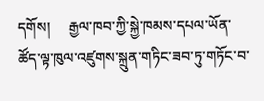དགོས།     རྒྱལ་ཁབ་ཀྱི་སྐྱེ་ཁམས་དཔལ་ཡོན་ཚོད་ལྟ་ཁུལ་འཛུགས་སྐྲུན་གཏིང་ཟབ་ཏུ་གཏོང་བ་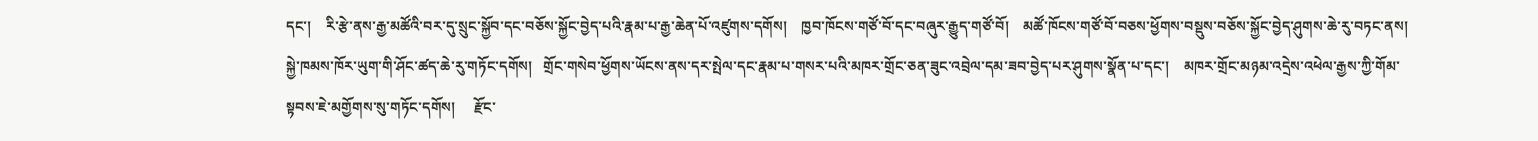དང་།    རི་རྩེ་ནས་རྒྱ་མཚོའི་བར་དུ་སྲུང་སྐྱོབ་དང་བཅོས་སྐྱོང་བྱེད་པའི་རྣམ་པ་རྒྱ་ཆེན་པོ་འཛུགས་དགོས།    ཁྱབ་ཁོངས་གཙོ་བོ་དང་བཞུར་རྒྱུད་གཙོ་བོ།    མཚོ་ཁོངས་གཙོ་བོ་བཅས་ཕྱོགས་བསྡུས་བཅོས་སྐྱོང་བྱེད་ཤུགས་ཆེ་རུ་བཏང་ནས།   སྐྱེ་ཁམས་ཁོར་ཡུག་གི་ཤོང་ཚད་ཆེ་རུ་གཏོང་དགོས།   གྲོང་གསེབ་ཕྱོགས་ཡོངས་ནས་དར་སྤེལ་དང་རྣམ་པ་གསར་པའི་མཁར་གྲོང་ཅན་ཟུང་འབྲེལ་དམ་ཟབ་བྱེད་པར་ཤུགས་སྣོན་པ་དང་།    མཁར་གྲོང་མཉམ་འདྲེས་འཕེལ་རྒྱས་ཀྱི་གོམ་སྟབས་ཇེ་མགྱོགས་སུ་གཏོང་དགོས།     རྫོང་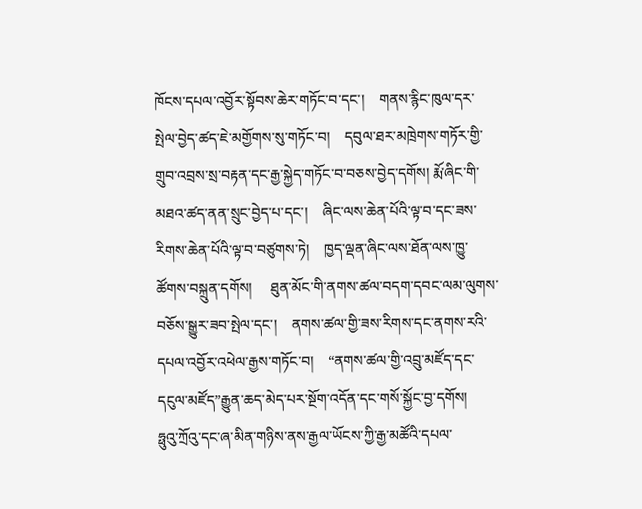ཁོངས་དཔལ་འབྱོར་སྟོབས་ཆེར་གཏོང་བ་དང་།    གནས་རྙིང་ཁུལ་དར་སྤེལ་བྱེད་ཚད་ཇེ་མགྱོགས་སུ་གཏོང་བ།    དབུལ་ཐར་མཁྲེགས་གཏོར་གྱི་གྲུབ་འབྲས་སྲ་བརྟན་དང་རྒྱ་སྐྱེད་གཏོང་བ་བཅས་བྱེད་དགོས། རྨོ་ཞིང་གི་མཐའ་ཚད་ནན་སྲུང་བྱེད་པ་དང་།    ཞིང་ལས་ཆེན་པོའི་ལྟ་བ་དང་ཟས་རིགས་ཆེན་པོའི་ལྟ་བ་བཙུགས་ཏེ།    ཁྱད་ལྡན་ཞིང་ལས་ཐོན་ལས་ཁྱུ་ཚོགས་བསྐྲུན་དགོས།     ཐུན་མོང་གི་ནགས་ཚལ་བདག་དབང་ལམ་ལུགས་བཅོས་སྒྱུར་ཟབ་སྤེལ་དང་།    ནགས་ཚལ་གྱི་ཟས་རིགས་དང་ནགས་རའི་དཔལ་འབྱོར་འཕེལ་རྒྱས་གཏོང་བ།    “ནགས་ཚལ་གྱི་འབྲུ་མཛོད་དང་དངུལ་མཛོད”རྒྱུན་ཆད་མེད་པར་སྔོག་འདོན་དང་གསོ་སྐྱོང་བྱ་དགོས།    ཧྥུའུ་ཀྲོའུ་དང་ཞ་མིན་གཉིས་ནས་རྒྱལ་ཡོངས་ཀྱི་རྒྱ་མཚོའི་དཔལ་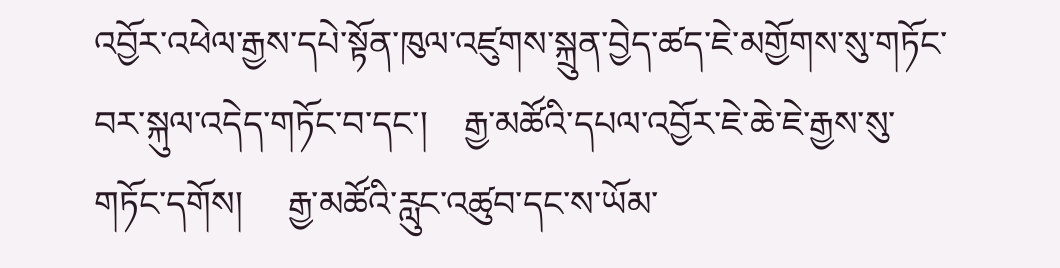འབྱོར་འཕེལ་རྒྱས་དཔེ་སྟོན་ཁུལ་འཛུགས་སྐྲུན་བྱེད་ཚད་ཇེ་མགྱོགས་སུ་གཏོང་བར་སྐུལ་འདེད་གཏོང་བ་དང་།    རྒྱ་མཚོའི་དཔལ་འབྱོར་ཇེ་ཆེ་ཇེ་རྒྱས་སུ་གཏོང་དགོས།     རྒྱ་མཚོའི་རླུང་འཚུབ་དང་ས་ཡོམ་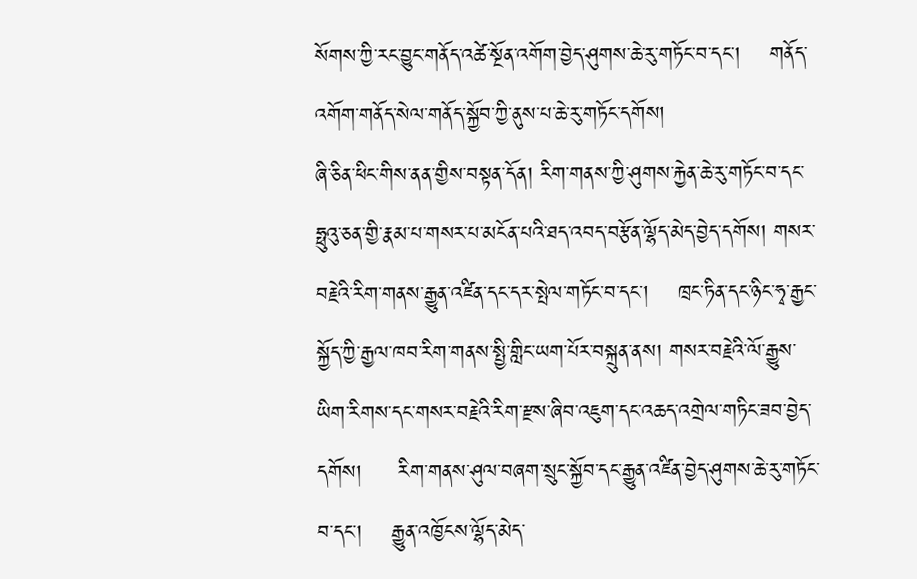སོགས་ཀྱི་རང་བྱུང་གནོད་འཚེ་སྔོན་འགོག་བྱེད་ཤུགས་ཆེ་རུ་གཏོང་བ་དང་།    གནོད་འགོག་གནོད་སེལ་གནོད་སྐྱོབ་ཀྱི་ནུས་པ་ཆེ་རུ་གཏོང་དགོས།
ཞི་ཅིན་ཕིང་གིས་ནན་གྱིས་བསྟན་དོན། རིག་གནས་ཀྱི་ཤུགས་རྐྱེན་ཆེ་རུ་གཏོང་བ་དང་ཧྥུའུ་ཅན་གྱི་རྣམ་པ་གསར་པ་མངོན་པའི་ཐད་འབད་བརྩོན་ལྷོད་མེད་བྱེད་དགོས། གསར་བརྗེའི་རིག་གནས་རྒྱུན་འཛིན་དང་དར་སྤེལ་གཏོང་བ་དང་།    ཁྲང་ཏིན་དང་ཉིང་ཧྭ་རྒྱང་སྐྱོད་ཀྱི་རྒྱལ་ཁབ་རིག་གནས་སྤྱི་གླིང་ཡག་པོར་བསྐྲུན་ནས། གསར་བརྗེའི་ལོ་རྒྱུས་ཡིག་རིགས་དང་གསར་བརྗེའི་རིག་རྫས་ཞིབ་འཇུག་དང་འཆད་འགྲེལ་གཏིང་ཟབ་བྱེད་དགོས།     རིག་གནས་ཤུལ་བཞག་སྲུང་སྐྱོབ་དང་རྒྱུན་འཛིན་བྱེད་ཤུགས་ཆེ་རུ་གཏོང་བ་དང་།    རྒྱུན་འཁྱོངས་ལྷོད་མེད་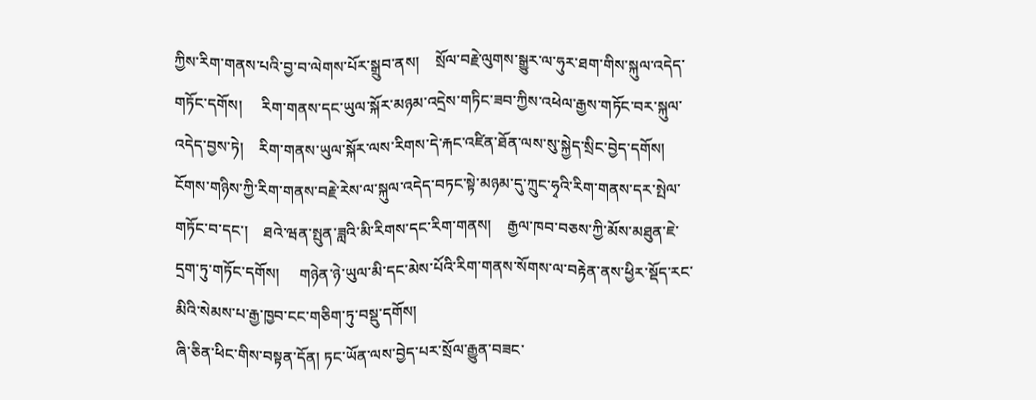ཀྱིས་རིག་གནས་པའི་བྱ་བ་ལེགས་པོར་སྒྲུབ་ནས།    སྲོལ་བརྗེ་ལུགས་སྒྱུར་ལ་ཧུར་ཐག་གིས་སྐུལ་འདེད་གཏོང་དགོས།     རིག་གནས་དང་ཡུལ་སྐོར་མཉམ་འདྲེས་གཏིང་ཟབ་ཀྱིས་འཕེལ་རྒྱས་གཏོང་བར་སྐུལ་འདེད་བྱས་ཏེ།    རིག་གནས་ཡུལ་སྐོར་ལས་རིགས་དེ་རྐང་འཛིན་ཐོན་ལས་སུ་སྐྱེད་སྲིང་བྱེད་དགོས།     ངོགས་གཉིས་ཀྱི་རིག་གནས་བརྗེ་རེས་ལ་སྐུལ་འདེད་བཏང་སྟེ་མཉམ་དུ་ཀྲུང་ཧྭའི་རིག་གནས་དར་སྤེལ་གཏོང་བ་དང་།    ཐའེ་ཝན་སྤུན་ཟླའི་མི་རིགས་དང་རིག་གནས།    རྒྱལ་ཁབ་བཅས་ཀྱི་མོས་མཐུན་ཇེ་དྲག་ཏུ་གཏོང་དགོས།     གཉེན་ཉེ་ཡུལ་མི་དང་མེས་པོའི་རིག་གནས་སོགས་ལ་བརྟེན་ནས་ཕྱིར་སྡོད་རང་མིའི་སེམས་པ་རྒྱ་ཁྱབ་ངང་གཅིག་ཏུ་བསྡུ་དགོས།
ཞི་ཅིན་ཕིང་གིས་བསྟན་དོན། ཏང་ཡོན་ལས་བྱེད་པར་སྲོལ་རྒྱུན་བཟང་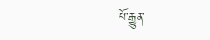པོ་རྒྱུན་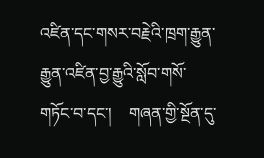འཛིན་དང་གསར་བརྗེའི་ཁྲག་རྒྱུན་རྒྱུན་འཛིན་བྱ་རྒྱུའི་སློབ་གསོ་གཏོང་བ་དང་།    གཞན་གྱི་སྔོན་དུ་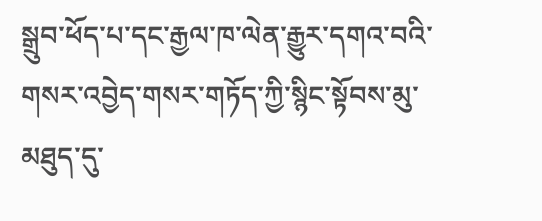སྒྲུབ་ཕོད་པ་དང་རྒྱལ་ཁ་ལེན་རྒྱུར་དགའ་བའི་གསར་འབྱེད་གསར་གཏོད་ཀྱི་སྙིང་སྟོབས་མུ་མཐུད་དུ་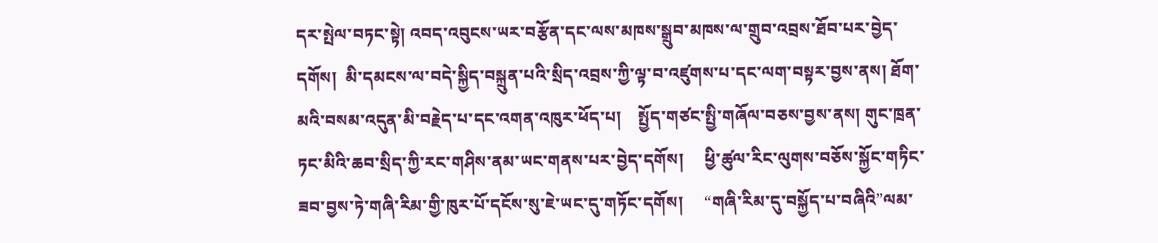དར་སྤེལ་བཏང་སྟེ། འབད་འབུངས་ཡར་བརྩོན་དང་ལས་མཁས་སྒྲུབ་མཁས་ལ་གྲུབ་འབྲས་ཐོབ་པར་བྱེད་དགོས།  མི་དམངས་ལ་བདེ་སྐྱིད་བསྐྲུན་པའི་སྲིད་འབྲས་ཀྱི་ལྟ་བ་འཛུགས་པ་དང་ལག་བསྟར་བྱས་ནས། ཐོག་མའི་བསམ་འདུན་མི་བརྗེད་པ་དང་འགན་འཁུར་ཕོད་པ།    སྤྱོད་གཙང་སྤྱི་གཞོལ་བཅས་བྱས་ནས། གུང་ཁྲན་ཏང་མིའི་ཆབ་སྲིད་ཀྱི་རང་གཤིས་ནམ་ཡང་གནས་པར་བྱེད་དགོས།     ཕྱི་ཚུལ་རིང་ལུགས་བཅོས་སྐྱོང་གཏིང་ཟབ་བྱས་ཏེ་གཞི་རིམ་གྱི་ཁུར་པོ་དངོས་སུ་ཇེ་ཡང་དུ་གཏོང་དགོས།     “གཞི་རིམ་དུ་བསྐྱོད་པ་བཞིའི”ལམ་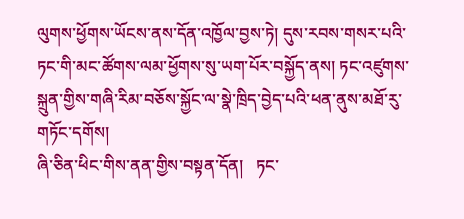ལུགས་ཕྱོགས་ཡོངས་ནས་དོན་འཁྱོལ་བྱས་ཏེ། དུས་རབས་གསར་པའི་ཏང་གི་མང་ཚོགས་ལམ་ཕྱོགས་སུ་ཡག་པོར་བསྐྱོད་ནས། ཏང་འཛུགས་སྐྲུན་གྱིས་གཞི་རིམ་བཅོས་སྐྱོང་ལ་སྣེ་ཁྲིད་བྱེད་པའི་ཕན་ནུས་མཐོ་རུ་གཏོང་དགོས།
ཞི་ཅིན་ཕིང་གིས་ནན་གྱིས་བསྟན་དོན།   ཏང་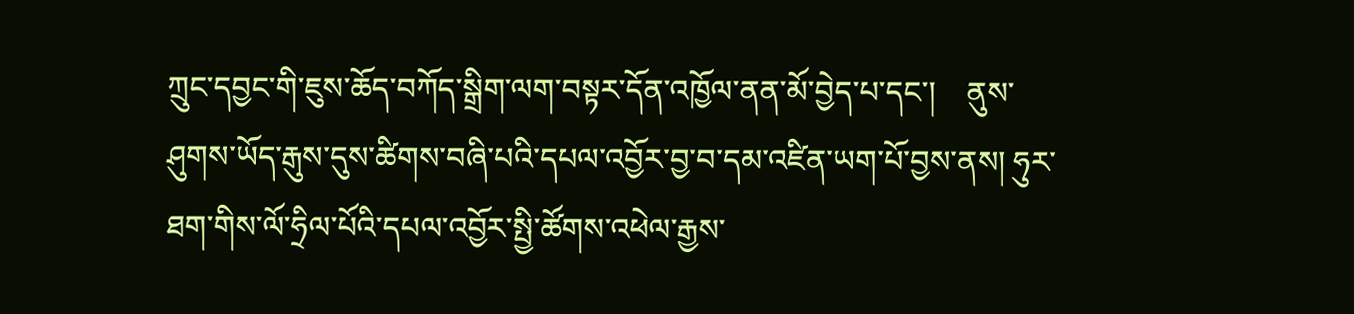ཀྲུང་དབྱང་གི་ཇུས་ཆོད་བཀོད་སྒྲིག་ལག་བསྟར་དོན་འཁྱོལ་ནན་མོ་བྱེད་པ་དང་།    ནུས་ཤུགས་ཡོད་རྒུས་དུས་ཚིགས་བཞི་པའི་དཔལ་འབྱོར་བྱ་བ་དམ་འཛིན་ཡག་པོ་བྱས་ནས། ཧུར་ཐག་གིས་ལོ་ཧྲིལ་པོའི་དཔལ་འབྱོར་སྤྱི་ཚོགས་འཕེལ་རྒྱས་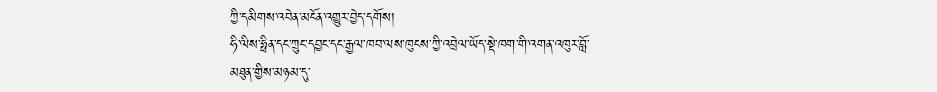ཀྱི་དམིགས་འབེན་མངོན་འགྱུར་བྱེད་དགོས།
ཧི་ལིས་ཧྥིན་དང་ཀྲུང་དབྱང་དང་རྒྱལ་ཁབ་ལས་ཁུངས་ཀྱི་འབྲེལ་ཡོད་སྡེ་ཁག་གི་འགན་འཁུར་བློ་མཐུན་གྱིས་མཉམ་དུ་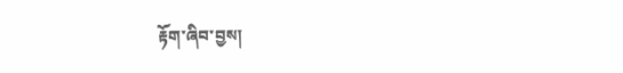རྟོག་ཞིབ་བྱས།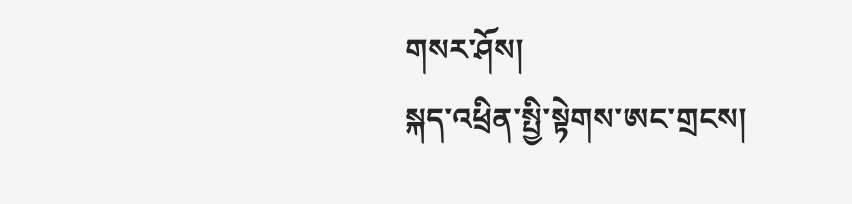གསར་ཤོས།
སྐད་འཕྲིན་སྤྱི་སྟེགས་ཨང་གྲངས།